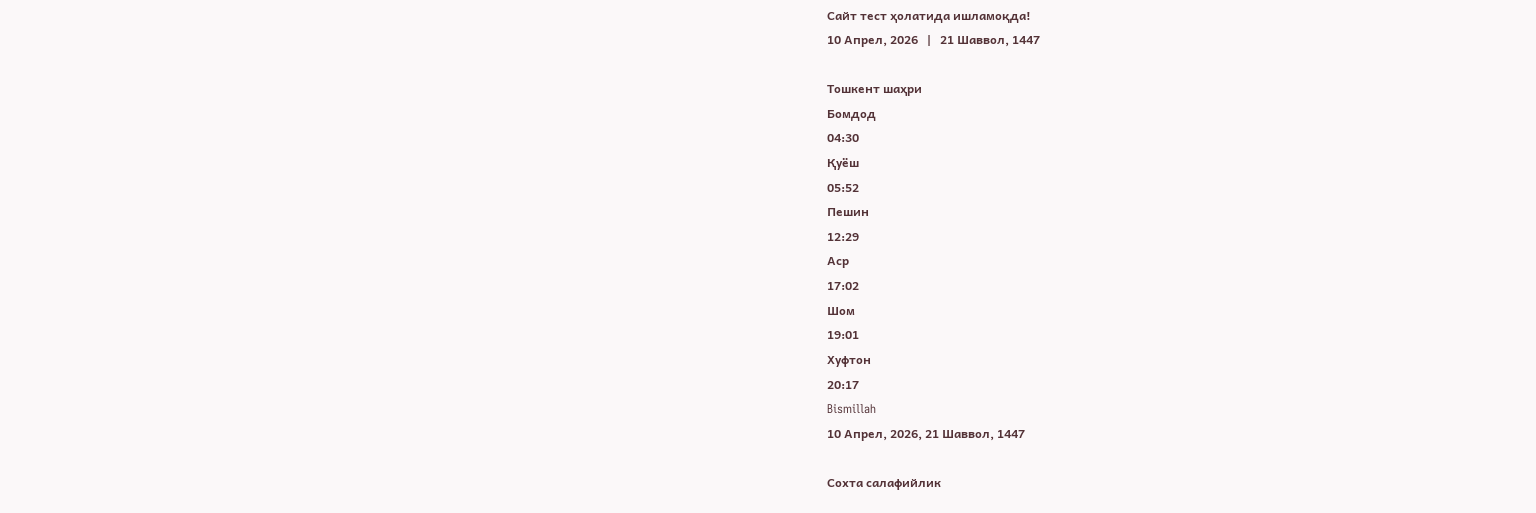Сайт тест ҳолатида ишламоқда!
10 Апрел, 2026   |   21 Шаввол, 1447

Тошкент шаҳри
Бомдод
04:30
Қуёш
05:52
Пешин
12:29
Аср
17:02
Шом
19:01
Хуфтон
20:17
Bismillah
10 Апрел, 2026, 21 Шаввол, 1447

Сохта салафийлик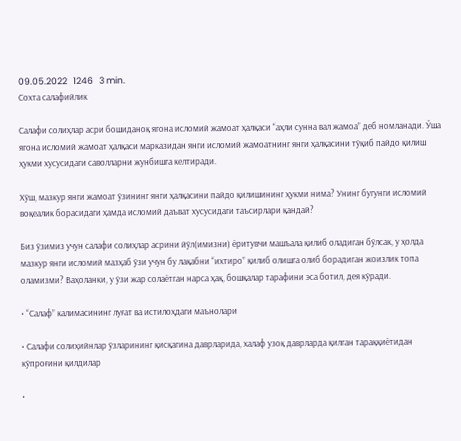09.05.2022   1246   3 min.
Сохта салафийлик

Салафи солиҳлар асри бошиданоқ ягона исломий жамоат ҳалқаси “аҳли сунна вал жамоа” деб номланади. Ўша ягона исломий жамоат ҳалқаси марказидан янги исломий жамоатнинг янги ҳалқасини тўқиб пайдо қилиш ҳукми хусусидаги саволларни жунбишга келтиради.

Хўш, мазкур янги жамоат ўзининг янги ҳалқасини пайдо қилишининг ҳукми нима? Унинг бугунги исломий воқеалик борасидаги ҳамда исломий даъват хусусидаги таъсирлари қандай?

Биз ўзимиз учун салафи солиҳлар асрини йўл(имизни) ёритувчи машъала қилиб оладиган бўлсак, у ҳолда мазкур янги исломий мазҳаб ўзи учун бу лақабни “ихтиро” қилиб олишга олиб борадиган жоизлик топа оламизми? Ваҳоланки, у ўзи жар солаётган нарса ҳақ, бошқалар тарафини эса ботил, дея кўради.

• “Салаф” калимасининг луғат ва истилоҳдаги маънолари

• Салафи солиҳийнлар ўзларининг қисқагина даврларида, халаф узоқ даврларда қилган тараққиётидан кўпроғини қилдилар

•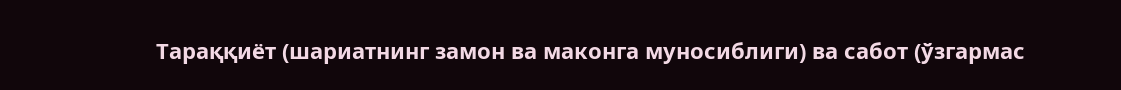Тараққиёт (шариатнинг замон ва маконга муносиблиги) ва сабот (ўзгармас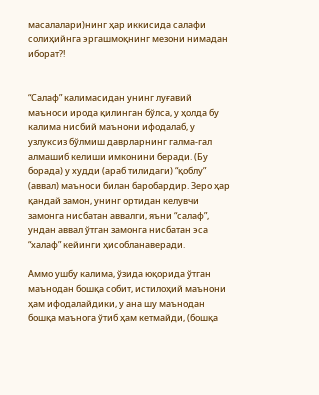масалалари)нинг ҳар иккисида салафи солиҳийнга эргашмоқнинг мезони нимадан иборат?!


“Салаф” калимасидан унинг луғавий маъноси ирода қилинган бўлса, у ҳолда бу калима нисбий маънони ифодалаб, у узлуксиз бўлмиш даврларнинг галма-гал алмашиб келиши имконини беради. (Бу борада) у худди (араб тилидаги) “қоблу” (аввал) маъноси билан баробардир. Зеро ҳар қандай замон, унинг ортидан келувчи замонга нисбатан аввалги, яъни “салаф”, ундан аввал ўтган замонга нисбатан эса “халаф” кейинги ҳисобланаверади.

Аммо ушбу калима, ўзида юқорида ўтган маънодан бошқа собит, истилоҳий маънони ҳам ифодалайдики, у ана шу маънодан бошқа маънога ўтиб ҳам кетмайди, (бошқа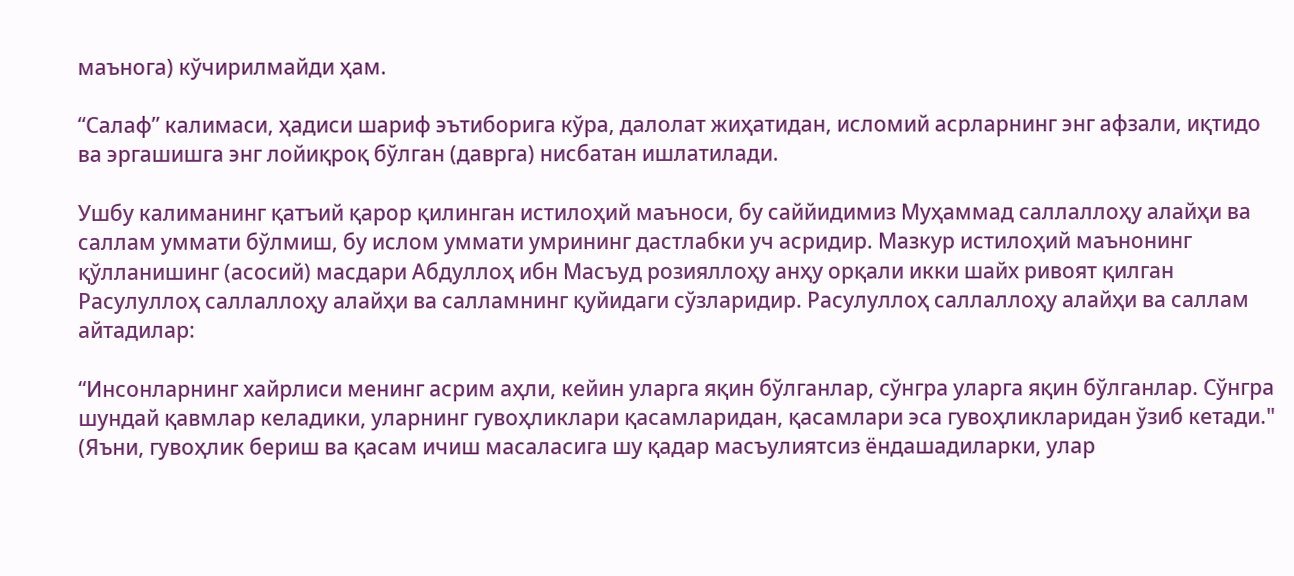маънога) кўчирилмайди ҳам.

“Салаф” калимаси, ҳадиси шариф эътиборига кўра, далолат жиҳатидан, исломий асрларнинг энг афзали, иқтидо ва эргашишга энг лойиқроқ бўлган (даврга) нисбатан ишлатилади.

Ушбу калиманинг қатъий қарор қилинган истилоҳий маъноси, бу саййидимиз Муҳаммад саллаллоҳу алайҳи ва саллам уммати бўлмиш, бу ислом уммати умрининг дастлабки уч асридир. Мазкур истилоҳий маънонинг қўлланишинг (асосий) масдари Абдуллоҳ ибн Масъуд розияллоҳу анҳу орқали икки шайх ривоят қилган Расулуллоҳ саллаллоҳу алайҳи ва салламнинг қуйидаги сўзларидир. Расулуллоҳ саллаллоҳу алайҳи ва саллам айтадилар:

“Инсонларнинг хайрлиси менинг асрим аҳли, кейин уларга яқин бўлганлар, сўнгра уларга яқин бўлганлар. Сўнгра шундай қавмлар келадики, уларнинг гувоҳликлари қасамларидан, қасамлари эса гувоҳликларидан ўзиб кетади." (Яъни, гувоҳлик бериш ва қасам ичиш масаласига шу қадар масъулиятсиз ёндашадиларки, улар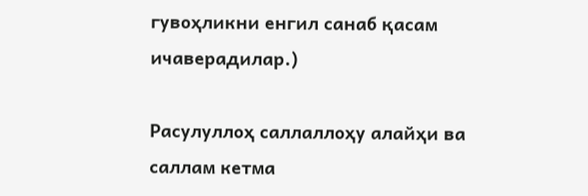гувоҳликни енгил санаб қасам ичаверадилар.)

Расулуллоҳ саллаллоҳу алайҳи ва саллам кетма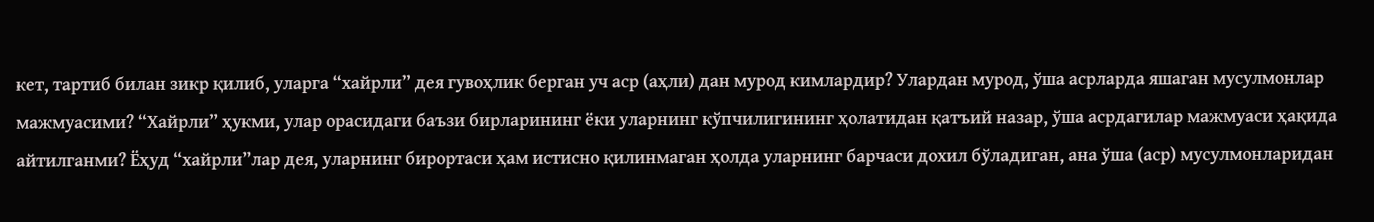кет, тартиб билан зикр қилиб, уларга “хайрли” дея гувоҳлик берган уч аср (аҳли) дан мурод кимлардир? Улардан мурод, ўша асрларда яшаган мусулмонлар мажмуасими? “Хайрли” ҳукми, улар орасидаги баъзи бирларининг ёки уларнинг кўпчилигининг ҳолатидан қатъий назар, ўша асрдагилар мажмуаси ҳақида айтилганми? Ёҳуд “хайрли”лар дея, уларнинг бирортаси ҳам истисно қилинмаган ҳолда уларнинг барчаси дохил бўладиган, ана ўша (аср) мусулмонларидан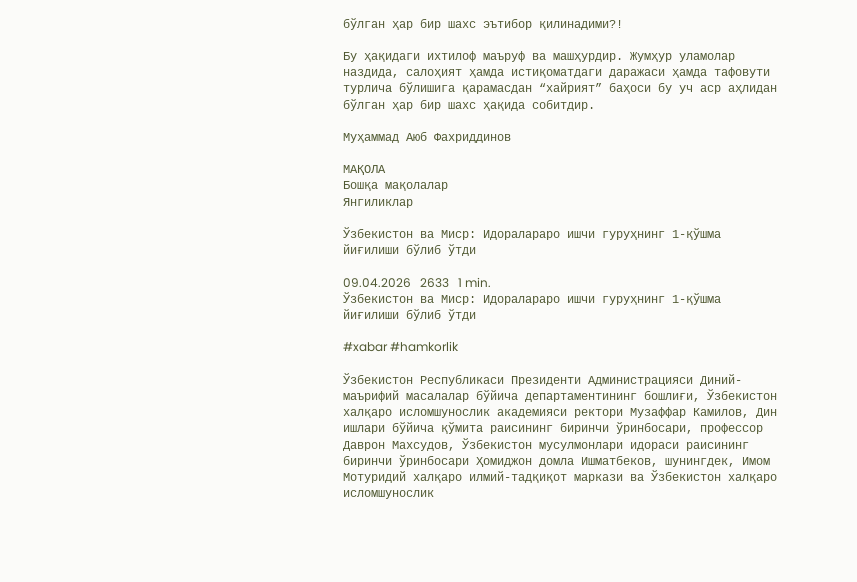бўлган ҳар бир шахс эътибор қилинадими?!

Бу ҳақидаги ихтилоф маъруф ва машҳурдир. Жумҳур уламолар наздида, салоҳият ҳамда истиқоматдаги даражаси ҳамда тафовути турлича бўлишига қарамасдан “хайрият” баҳоси бу уч аср аҳлидан бўлган ҳар бир шахс ҳақида собитдир.

Муҳаммад Аюб Фахриддинов

МАҚОЛА
Бошқа мақолалар
Янгиликлар

Ўзбекистон ва Миср: Идоралараро ишчи гуруҳнинг 1-қўшма йиғилиши бўлиб ўтди

09.04.2026   2633   1 min.
Ўзбекистон ва Миср: Идоралараро ишчи гуруҳнинг 1-қўшма йиғилиши бўлиб ўтди

#xabar #hamkorlik

Ўзбекистон Республикаси Президенти Администрацияси Диний-маърифий масалалар бўйича департаментининг бошлиғи, Ўзбекистон халқаро исломшунослик академияси ректори Музаффар Камилов, Дин ишлари бўйича қўмита раисининг биринчи ўринбосари, профессор Даврон Махсудов, Ўзбекистон мусулмонлари идораси раисининг биринчи ўринбосари Ҳомиджон домла Ишматбеков, шунингдек, Имом Мотуридий халқаро илмий-тадқиқот маркази ва Ўзбекистон халқаро исломшунослик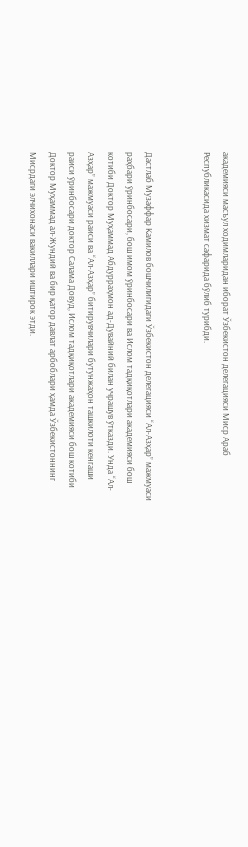академияси масъул ходимларидан иборат Ўзбекистон делегацияси Миср Араб Республикасида хизмат сафарида бўлиб турибди.


Дастлаб Музаффар Камилов бошчилигидаги Ўзбекистон делегацияси “Ал-Азҳар” мажмуаси раҳбари ўринбосари, бош имом ўринбосари ва Ислом тадқиқотлари академияси бош котиби Доктор Муҳаммад Абдурраҳмон ад-Дувайний билан учрашув ўтказди. Унда “Ал-Азҳар” мажмуаси раиси ва “Ал-Азҳар” битирувчилари бутунжаҳон ташкилоти кенгаши раиси ўринбосари доктор Салама Довуд, Ислом тадқиқотлари академияси бош котиби Доктор Муҳаммад ал-Жундий ва бир қатор давлат арбоблари ҳамда Ўзбекистоннинг Мисрдаги элчихонаси вакиллари иштирок этди.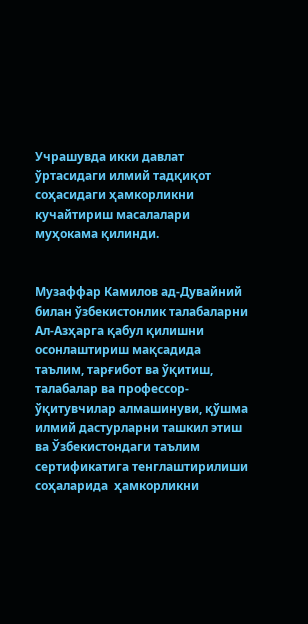Учрашувда икки давлат ўртасидаги илмий тадқиқот соҳасидаги ҳамкорликни кучайтириш масалалари муҳокама қилинди.


Музаффар Камилов ад-Дувайний билан ўзбекистонлик талабаларни Ал-Азҳарга қабул қилишни осонлаштириш мақсадида таълим, тарғибот ва ўқитиш, талабалар ва профессор-ўқитувчилар алмашинуви, қўшма илмий дастурларни ташкил этиш ва Ўзбекистондаги таълим сертификатига тенглаштирилиши соҳаларида  ҳамкорликни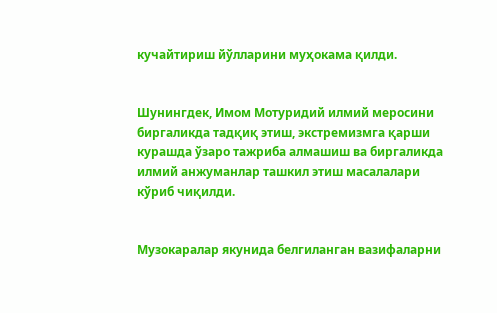кучайтириш йўлларини муҳокама қилди.


Шунингдек, Имом Мотуридий илмий меросини биргаликда тадқиқ этиш, экстремизмга қарши курашда ўзаро тажриба алмашиш ва биргаликда илмий анжуманлар ташкил этиш масалалари кўриб чиқилди.


Музокаралар якунида белгиланган вазифаларни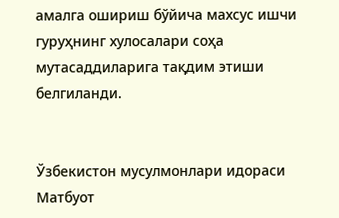амалга ошириш бўйича махсус ишчи гуруҳнинг хулосалари соҳа мутасаддиларига тақдим этиши белгиланди.


Ўзбекистон мусулмонлари идораси
Матбуот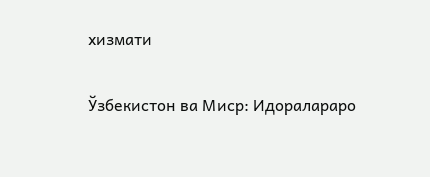хизмати

Ўзбекистон ва Миср: Идоралараро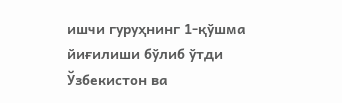ишчи гуруҳнинг 1-қўшма йиғилиши бўлиб ўтди Ўзбекистон ва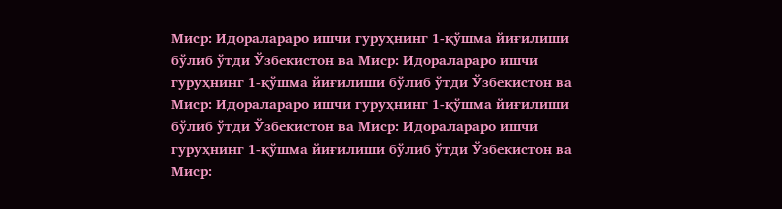Миср: Идоралараро ишчи гуруҳнинг 1-қўшма йиғилиши бўлиб ўтди Ўзбекистон ва Миср: Идоралараро ишчи гуруҳнинг 1-қўшма йиғилиши бўлиб ўтди Ўзбекистон ва Миср: Идоралараро ишчи гуруҳнинг 1-қўшма йиғилиши бўлиб ўтди Ўзбекистон ва Миср: Идоралараро ишчи гуруҳнинг 1-қўшма йиғилиши бўлиб ўтди Ўзбекистон ва Миср: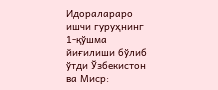Идоралараро ишчи гуруҳнинг 1-қўшма йиғилиши бўлиб ўтди Ўзбекистон ва Миср: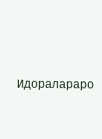Идоралараро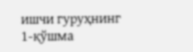ишчи гуруҳнинг 1-қўшма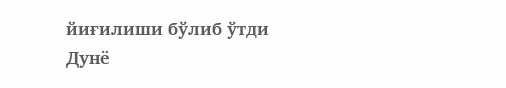йиғилиши бўлиб ўтди
Дунё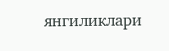янгиликлари